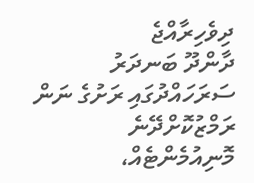ދިވެހިރާއްޖެ
ދާންދޫ ބަނދަރު ސަރަހައްދުގައި ރަށުގެ ނަން ރަމްޒުކޮށްދޭނެ މޮނިއުމެންޓެއް،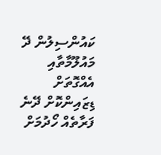ކައުންސިލުން ދޭ މައުލޫމާތާއި އެއްގޮތަށް ޑިޒައިންކޮށް ދޭނެ ފަރާތެއް ހޯދުމަށް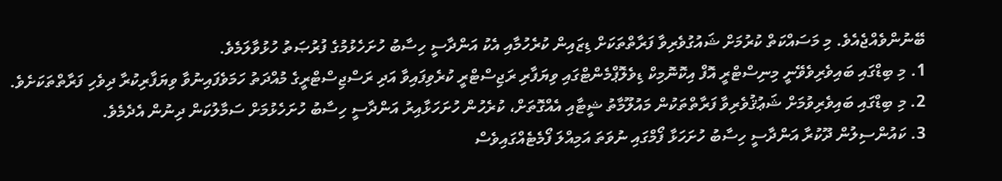ބޭނުންވެއްޖެއެވެ. މި މަސައްކަތް ކުރުމަށް ޝައުގުވެރިވާ ފަރާތްތަކަށް ޑިޒައިން ކުރެހުމާއި އެކު އަންދާސީ ހިސާބު ހުށަހެޅުމުގެ ފުރުޞަތު ހުޅުވާލަމެވެ.
1. މި ބިޑްގައި ބައިވެރިވެވޭނީ މިނިސްޓްރީ އޮފް އިކޮނޮމިކް ޑިވެލޮޕްމެންޓްގައި ވިޔަފާރި ރަޖިސްޓްރީ ކުރެވިފައިވާ އަދި ރަސްޖިސްޓްރީގެ މުއްދަތު ހަމަވެފައިނުވާ ވިޔަފާރިކުރާ ދިވެހި ފަރާތްތަކަށެވެ.
2. މި ބިޑްގައި ބައިވެރިވުމަށް ޝަޢުޤުވެރިވާ ފަރާތްތަކުން މައުލޫމާތު ޝީޓާއި އެއްގޮތަށް، ކުރެހުން ހުށަހަޅާއިރު އަންދާސީ ހިސާބު ހުށަހެޅުމަށް ސަމާލުކަން ދިނުން އެދެމެވެ.
3. ކައުންސިލުން ދޫކުރާ އަންދާސީ ހިސާބު ހުށަހަޅާ ފޯމްގައި ނުވަތަ އަމިއްލަ ފޯމެޓެއްގައިވެސް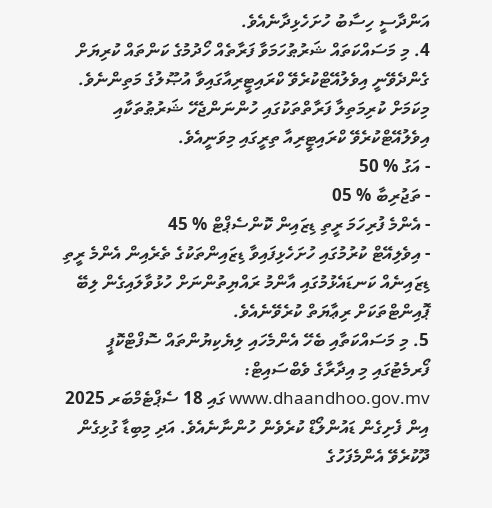އަންދާސީ ހިސާބު ހުށަހެޅިދާނެއެވެ.
4. މި މަސައްކަތައް ޝަރުޠުހަމަވާ ފަރާތެއް ހޯދުމުގެ ކަންތައް ކުރިޔަށް ގެންދެވޭނީ އިވެލުއޭޓްކުރެވޭ ކްރައިޓީރިއާގައިވާ އުޞޫލުގެ މަތިންނެވެ. މިކަމަށް ކުރިމަތިލާ ފަރާތްތަކުގައި ހުންނަންޖެހޭ ޝަރުޠުތަކާއި އިވެލުއޭޓްކުރެވޭ ކްރައިޓީރިއާ ތިރީގައި މިވަނީއެވެ.
- އަގު % 50
- ތަޖުރިބާ % 05
- އެންމެ ފުރިހަމަ ރީތި ޑިޒައިން ކޮންސެޕްޓް % 45
- އިވެލިއޭޓް ކުރުމުގައި ހުށަހެޅިފައިވާ ޑިޒައިންތަކުގެ ތެރެއިން އެންމެ ރީތި ޑިޒައިނެއް ކަނޑައެޅުމުގައި އާންމު ރައްޔިތުންނަށް ހުޅުވާލައިގެން ލިބޭ ޕޮއިންޓްތަކަށް ރިޢާޔަތް ކުރެވޭނެއެވެ.
5. މި މަސައްކަތާއި ބެހޭ އެންމެހައި ލިޔެކިޔުންތައް ސޮފްޓްކޮޕީ ފޯރމެޓުގައި މި އިދާރާގެ ވެބްސައިޓް: www.dhaandhoo.gov.mv ގައި 18 ސެޕްޓެމްބަރ 2025 އިން ފެށިގެން ޑައުންލޯޑް ކުރެވެން ހުންނާނެއެވެ. އަދި މިބިޑާ ގުޅިގެން ދޫކުރެވޭ އެންމެފަހުގެ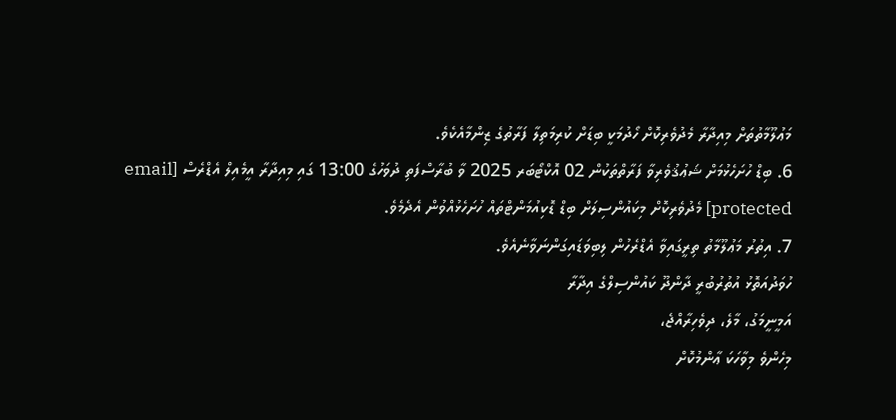މަޢުލޫމާތުތަށް މިއިދާރާ މެދުވެރިކޮށް ހޯދުމަކީ ބިޑަށް ކުރިމަތިލާ ފަރާތުގެ ޒިންމާއެކެވެ.
6. ބިޑް ހުށަހެޅުމަށް ޝަޢުޤުވެރިވާ ފަރާތްތަކުން 02 އޮކްޓޯބަރ 2025 ވާ ބުރާސްފަތި ދުވަހުގެ 13:00 ގައި މިއިދާރާ އީމެއިލް އެޑްރެސް [email protected] މެދުވެރިކޮށް މިކައުންސިލަށް ބިޑް ޑޮކިއުމަންޓްތައް ހުށަހެޅުއްވުން އެދެމެވެ.
7. އިތުރު މަޢުލޫމާތު ތިރީގައިވާ އެޑްރެހުން ލިބިވަޑައިގަންނަވާނެއެވެ.
ހުވަދުއަތޮޅު އުތުރުބުރީ ދާންދޫ ކައުންސިލްގެ އިދާރާ
އަމީނީމަގު، މާލެ، ދިވެހިރާއްޖެ،
މިހެންވެ މިވާހަކަ ޢާންމުކޮށް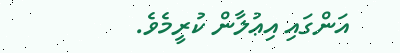އަންގައި އިޢުލާން ކުރީމެވެ.